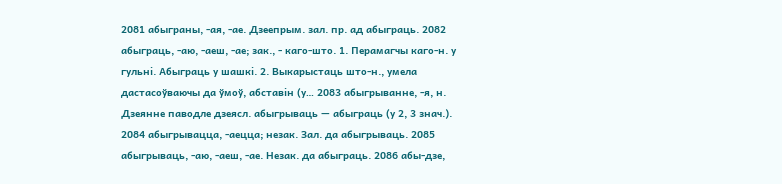2081 абыграны, -ая, -ае. Дзеепрым. зал. пр. ад абыграць. 2082 абыграць, -аю, -аеш, -ае; зак., - каго-што. 1. Перамагчы каго-н. у гульні. Абыграць у шашкі. 2. Выкарыстаць што-н., умела дастасоўваючы да ўмоў, абставін (у… 2083 абыгрыванне, -я, н. Дзеянне паводле дзеясл. абыгрываць — абыграць (у 2, 3 знач.). 2084 абыгрывацца, -аецца; незак. Зал. да абыгрываць. 2085 абыгрываць, -аю, -аеш, -ае. Незак. да абыграць. 2086 абы-дзе,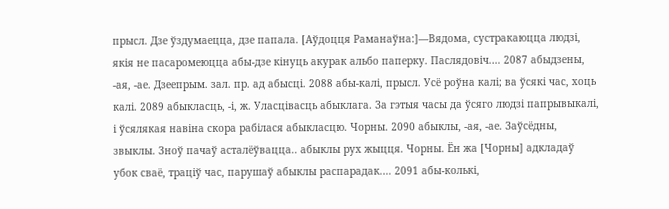прысл. Дзе ўздумаецца, дзе папала. [Аўдоцця Раманаўна:]—Вядома, сустракаюцца людзі, якія не пасаромеюцца абы-дзе кінуць акурак альбо паперку. Паслядовіч.… 2087 абыдзены, -ая, -ае. Дзеепрым. зал. пр. ад абысці. 2088 абы-калі, прысл. Усё роўна калі; ва ўсякі час, хоць калі. 2089 абыкласць, -і, ж. Уласцівасць абыклага. За гэтыя часы да ўсяго людзі папрывыкалі, і ўсялякая навіна скора рабілася абыкласцю. Чорны. 2090 абыклы, -ая, -ае. Заўсёдны, звыклы. Зноў пачаў асталёўвацца.. абыклы рух жыцця. Чорны. Ён жа [Чорны] адкладаў убок сваё, траціў час, парушаў абыклы распарадак.… 2091 абы-колькі,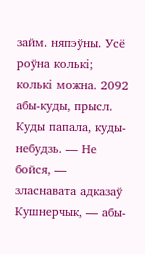займ. няпэўны. Усё роўна колькі; колькі можна. 2092 абы-куды, прысл. Куды папала, куды-небудзь. — Не бойся, — зласнавата адказаў Кушнерчык, — абы-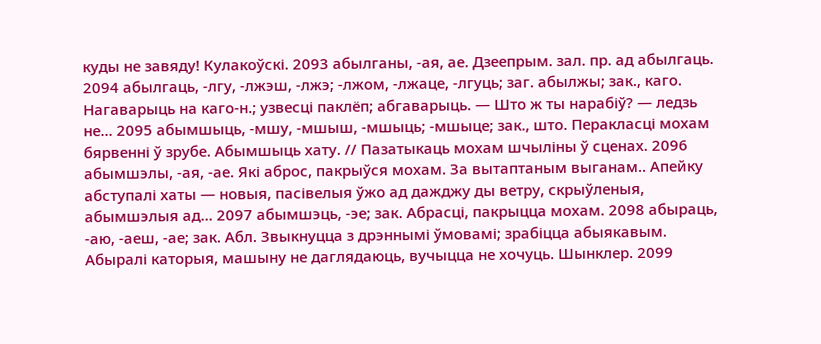куды не завяду! Кулакоўскі. 2093 абылганы, -ая, ае. Дзеепрым. зал. пр. ад абылгаць. 2094 абылгаць, -лгу, -лжэш, -лжэ; -лжом, -лжаце, -лгуць; заг. абылжы; зак., каго. Нагаварыць на каго-н.; узвесці паклёп; абгаварыць. — Што ж ты нарабіў? — ледзь не… 2095 абымшыць, -мшу, -мшыш, -мшыць; -мшыце; зак., што. Перакласці мохам бярвенні ў зрубе. Абымшыць хату. // Пазатыкаць мохам шчыліны ў сценах. 2096 абымшэлы, -ая, -ае. Які аброс, пакрыўся мохам. За вытаптаным выганам.. Апейку абступалі хаты — новыя, пасівелыя ўжо ад дажджу ды ветру, скрыўленыя, абымшэлыя ад… 2097 абымшэць, -эе; зак. Абрасці, пакрыцца мохам. 2098 абыраць, -аю, -аеш, -ае; зак. Абл. Звыкнуцца з дрэннымі ўмовамі; зрабіцца абыякавым. Абыралі каторыя, машыну не даглядаюць, вучыцца не хочуць. Шынклер. 2099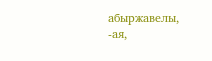абыржавелы, -ая,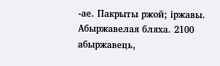-ае. Пакрыты ржой; іржавы. Абыржавелая бляха. 2100 абыржавець,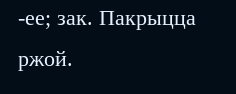-ее; зак. Пакрыцца ржой.